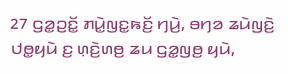27 ꤞꤤ꤭ꤑꤢꤩ꤭ ꤊꤣꤧ꤭ꤜꤢ꤭ꤒꤢꤩ꤬ ꤚꤣꤧ꤬, ꤋꤚꤤ ꤘꤣꤧꤜꤢꤧ꤬ ꤓꤥ꤭ꤟꤣꤧ ꤢ꤬ ꤛ꤫ꤢꤧ꤬ꤛꤥ꤬ ꤘꤣ ꤞꤤ꤭ꤜꤥ꤬ ꤟꤣꤧ,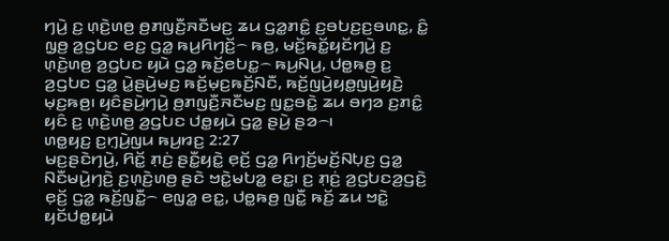ꤚꤣꤧ꤬ ꤢ꤬ ꤛ꤫ꤢꤧ꤬ꤛꤥ꤬ ꤥ꤬ꤊꤜꤢꤪ꤬ꤏꤢꤪꤗꤢ꤬ ꤘꤣ ꤞꤤ꤭ꤊꤢꤨ꤭ ꤢ꤬ꤋꤝꤢ꤬ꤢ꤬ꤋꤛꤢ꤭, ꤢꤨ꤭ ꤜ꤫ꤥ꤬ ꤤ꤬ꤞꤝꤢ ꤕꤢ꤬ ꤞꤤ꤭ ꤒꤣ꤬ꤖꤚꤢꤩ꤬꤮ ꤒꤥ꤬, ꤗꤢꤩ꤬ꤒꤢꤩ꤭ꤟꤢꤩꤚꤣꤧ꤬ ꤢ꤬ ꤛ꤫ꤢꤧ꤬ꤛꤥ꤬ ꤤ꤬ꤞꤝꤢ ꤟꤣꤧ ꤞꤤ꤭ ꤒꤢꤩ꤬ꤕꤝꤢ꤭꤮ ꤒꤣ꤬ꤡꤣ꤬, ꤓꤥ꤭ꤒꤥ꤬ ꤢ꤬ ꤤ꤬ꤞꤝꤢ ꤞꤤ꤭ ꤣꤧ꤭ꤔꤣꤧ꤬ꤗꤢ꤬ ꤒꤢꤩ꤬ꤗ꤫ꤢ꤬ꤒꤢꤩ꤬ꤡꤢꤪ, ꤒꤢꤩ꤬ꤜꤣꤧ꤬ꤟꤥ꤭ꤜꤣꤧ꤬ꤟꤢꤧ꤬ ꤗ꤫ꤢ꤬ꤒꤥ꤬꤯ ꤟꤢꤨꤔꤣꤧ꤬ꤚꤣꤧ꤬ ꤥ꤬ꤊꤜꤢꤪ꤬ꤏꤢꤪꤗꤢ꤬ ꤜꤢ꤭ꤋꤢꤧ꤭ ꤘꤣ ꤋꤚꤤ ꤢ꤬ꤊꤢꤨ꤭ ꤟꤢꤨ ꤢ꤬ ꤛ꤫ꤢꤧ꤬ꤛꤥ꤬ ꤤ꤬ꤞꤝꤢ ꤓꤥ꤭ꤟꤣꤧ ꤞꤤ꤭ ꤔꤣꤧ꤬ ꤔꤤ꤮꤯
ꤛꤥ꤭ꤟꤢ꤬ ꤢ꤬ꤚ꤫ꤣꤧ꤬ꤜꤣ ꤒꤣ꤬ꤙꤢ꤬ 2:27
ꤗꤢ꤬ꤔꤢꤧꤚꤣꤧ꤬, ꤖꤢꤩ꤭ ꤊ꤫ꤢꤦ꤬ ꤔꤢꤪ꤭ꤟꤢꤧ꤭ ꤕ꤫ꤢꤩ꤬ ꤞꤤ꤭ ꤖꤚꤢꤩ꤬ꤗꤢꤩ꤬ꤡꤝ꤫ꤢ꤬ ꤞꤤ꤭ ꤡꤢꤪꤗꤣꤧ꤬ꤚꤢꤧ꤬ ꤢ꤬ꤛ꤫ꤢꤧ꤬ꤛꤥ꤬ ꤔꤢꤧ ꤠꤢꤧ꤭ꤗꤝꤤ꤭ ꤕꤢ꤭꤯ ꤢ꤬ ꤊ꤫ꤢꤦ꤬ ꤤ꤬ꤞꤝꤢꤤ꤬ꤞꤢꤧ꤬ ꤕ꤫ꤢꤩ꤬ ꤞꤤ꤭ ꤒꤢꤩ꤬ꤜꤢꤪ꤭꤮ ꤕꤜꤤ꤭ ꤕꤢ꤭, ꤓꤥ꤭ꤒꤥ꤬ ꤜꤢꤪ꤭ ꤒꤢꤩ꤬ ꤘꤣ ꤠꤢꤧ꤭ ꤟꤢꤩꤓꤥ꤭ꤟꤣꤧ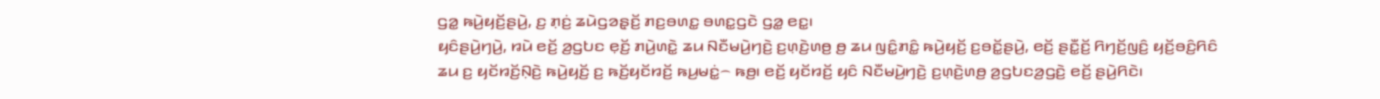ꤞꤤ꤭ ꤒꤣꤧ꤬ꤟꤢꤩ꤬ꤔꤣꤧ꤬, ꤢ꤬ ꤊ꤫ꤢꤦ꤬ ꤘꤣꤧꤞꤤꤔ꤫ꤢꤩ꤬ ꤊꤢ꤬ꤋꤛꤢ꤭ ꤋꤛꤢ꤭ꤞꤢꤧ ꤞꤤ꤭ ꤕꤢ꤭꤯
ꤟꤢꤨꤔꤣꤧ꤬ꤚꤣꤧ꤬, ꤙꤣꤧ ꤕꤢꤩ꤬ ꤤ꤬ꤞꤝꤢ ꤕ꤫ꤢꤩ꤬ ꤊꤣꤧ꤬ꤛꤢꤧ꤭ ꤘꤣ ꤡꤢꤪꤗꤣꤧ꤬ꤚꤢꤧ꤬ ꤢ꤬ꤛ꤫ꤢꤧ꤬ꤛꤥ꤬ ꤥ꤬ ꤘꤣ ꤜꤢꤨ꤭ꤊꤢꤨ꤭ ꤒꤣꤧ꤬ꤟꤢꤩ꤬ ꤢ꤬ꤋꤢꤩ꤭ꤔꤣꤧ꤬, ꤕꤢꤩ꤬ ꤔꤢꤪ꤭ꤢꤩ꤬ ꤖꤚꤢꤩ꤬ꤜꤢꤨ꤬ ꤟꤢꤩ꤬ꤋꤢꤨ꤬ꤖꤢꤨ ꤘꤣ ꤢ꤬ ꤟꤢꤩꤙꤢꤩ꤬ꤡ꤫ꤢꤧ꤬ ꤒꤣꤧ꤬ꤟꤢꤩ꤬ ꤢ꤬ ꤒꤢꤩ꤬ꤟꤢꤩꤙꤢꤩ꤬ ꤒꤣ꤬ꤗꤢꤦ꤭꤮ ꤒꤥ꤬꤯ ꤕꤢꤩ꤬ ꤟꤢꤩꤙꤢꤩ꤬ ꤟꤢꤨ ꤡꤢꤪꤗꤣꤧ꤬ꤚꤢꤧ꤬ ꤢ꤬ꤛ꤫ꤢꤧ꤬ꤛꤥ꤬ ꤤ꤬ꤞꤝꤢꤤ꤬ꤞꤢꤧ꤬ ꤕꤢꤩ꤬ ꤔꤣꤧ꤬ꤖꤢꤧ꤯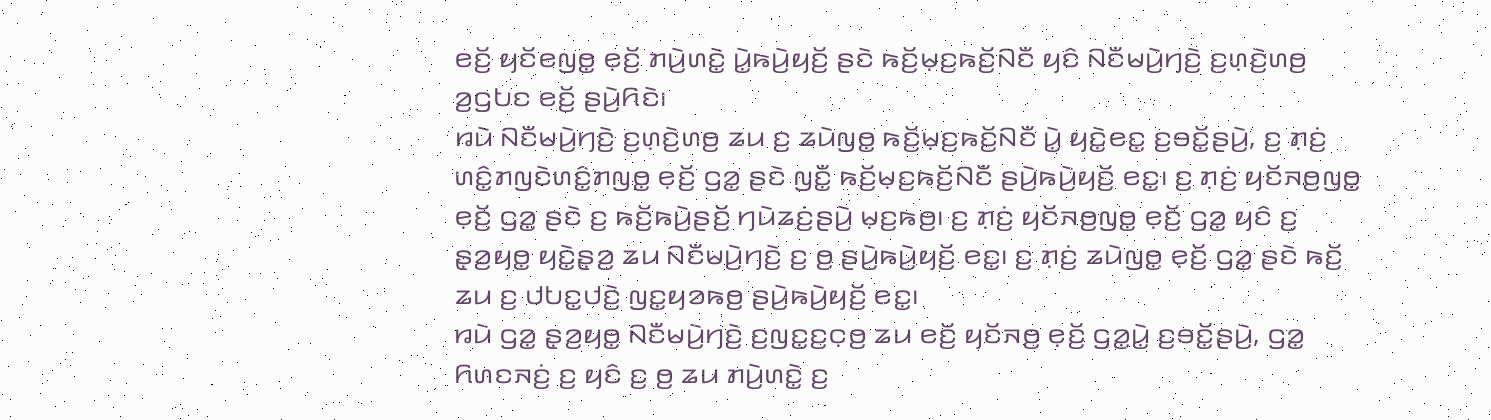ꤕꤢꤩ꤬ ꤟꤢꤩꤕꤜꤥ꤭ ꤕ꤫ꤢꤩ꤬ ꤊꤣꤧ꤬ꤛꤢꤧ꤭ ꤣꤧ꤭ꤒꤣꤧ꤬ꤟꤢꤩ꤬ ꤔꤢꤧ ꤒꤢꤩ꤬ꤗ꤫ꤢ꤬ꤒꤢꤩ꤬ꤡꤢꤪ ꤟꤢꤨ ꤡꤢꤪꤗꤣꤧ꤬ꤚꤢꤧ꤬ ꤢ꤬ꤛ꤫ꤢꤧ꤬ꤛꤥ꤬ ꤤ꤬ꤞꤝꤢ ꤕꤢꤩ꤬ ꤔꤣꤧ꤬ꤖꤢꤧ꤯
ꤙꤣꤧ ꤡꤢꤪꤗꤣꤧ꤬ꤚꤢꤧ꤬ ꤢ꤬ꤛ꤫ꤢꤧ꤬ꤛꤥ꤬ ꤘꤣ ꤢ꤬ ꤘꤣꤧꤜꤥ꤭ ꤒꤢꤩ꤬ꤗ꤫ꤢ꤬ꤒꤢꤩ꤬ꤡꤢꤪ ꤣꤧ꤭ ꤟꤢꤧ꤭ꤕꤢ꤭ ꤢ꤬ꤋꤢꤩ꤭ꤔꤣꤧ꤬, ꤢ꤬ ꤊ꤫ꤢꤦ꤬ ꤛꤢꤨ꤭ꤊꤜꤢꤧꤛꤢꤨ꤭ꤊꤜꤥ꤭ ꤕ꤫ꤢꤩ꤬ ꤞꤤ꤭ ꤔꤢꤧ ꤜꤢꤪ꤭ ꤒꤢꤩ꤬ꤗ꤫ꤢ꤬ꤒꤢꤩ꤬ꤡꤢꤪ ꤔꤣꤧ꤬ꤒꤣꤧ꤬ꤟꤢꤩ꤬ ꤕꤢ꤭꤯ ꤢ꤬ ꤊ꤫ꤢꤦ꤬ ꤟꤢꤩꤏꤥ꤬ꤜꤥ꤭ ꤕ꤫ꤢꤩ꤬ ꤞꤤ꤭ ꤔꤢꤧ ꤢ꤬ ꤒꤢꤩ꤬ꤒꤣꤧ꤬ꤔꤢꤩ꤬ ꤚꤣꤧꤘꤢꤦ꤬ꤔꤣꤧ꤬ ꤗ꤫ꤢ꤬ꤒꤥ꤬꤯ ꤢ꤬ ꤊ꤫ꤢꤦ꤬ ꤟꤢꤩꤏꤥ꤬ꤜꤥ꤭ ꤕ꤫ꤢꤩ꤬ ꤞꤤ꤭ ꤟꤢꤨ ꤢ꤬ ꤔ꤫ꤤ꤬ꤟꤥ꤭ ꤟꤢꤧ꤭ꤔ꤫ꤤ꤬ ꤘꤣ ꤡꤢꤪꤗꤣꤧ꤬ꤚꤢꤧ꤬ ꤢ꤬ ꤥ꤬ ꤔꤣꤧ꤬ꤒꤣꤧ꤬ꤟꤢꤩ꤬ ꤕꤢ꤭꤯ ꤢ꤬ ꤊ꤫ꤢꤦ꤬ ꤘꤣꤧꤜꤥ꤭ ꤕ꤫ꤢꤩ꤬ ꤞꤤ꤭ ꤔꤢꤧ ꤒꤢꤩ꤬ ꤘꤣ ꤢ꤬ ꤓꤝꤢ꤭ꤓꤢꤧ꤬ ꤜꤢ꤭ꤟꤤꤒꤥ꤬ ꤔꤣꤧ꤬ꤒꤣꤧ꤬ꤟꤢꤩ꤬ ꤕꤢ꤭꤯
ꤙꤣꤧ ꤞꤤ꤭ ꤔ꤫ꤤ꤬ꤟꤥ꤭ ꤡꤢꤪꤗꤣꤧ꤬ꤚꤢꤧ꤬ ꤢ꤬ꤜꤢ꤭ꤢ꤬ꤍ꤫ꤥ꤬ ꤘꤣ ꤕꤢꤩ꤬ ꤟꤢꤩꤏꤥ꤬ ꤕ꤫ꤢꤩ꤬ ꤞꤤ꤭ꤣꤧ꤭ ꤢ꤬ꤋꤢꤩ꤭ꤔꤣꤧ꤬, ꤞꤤ꤭ ꤖꤛꤢꤏꤢꤦ꤬ ꤢ꤬ ꤟꤢꤨ ꤢ꤬ ꤥ꤬ ꤘꤣ ꤊꤣꤧ꤬ꤛꤢꤧ꤭ ꤢ꤬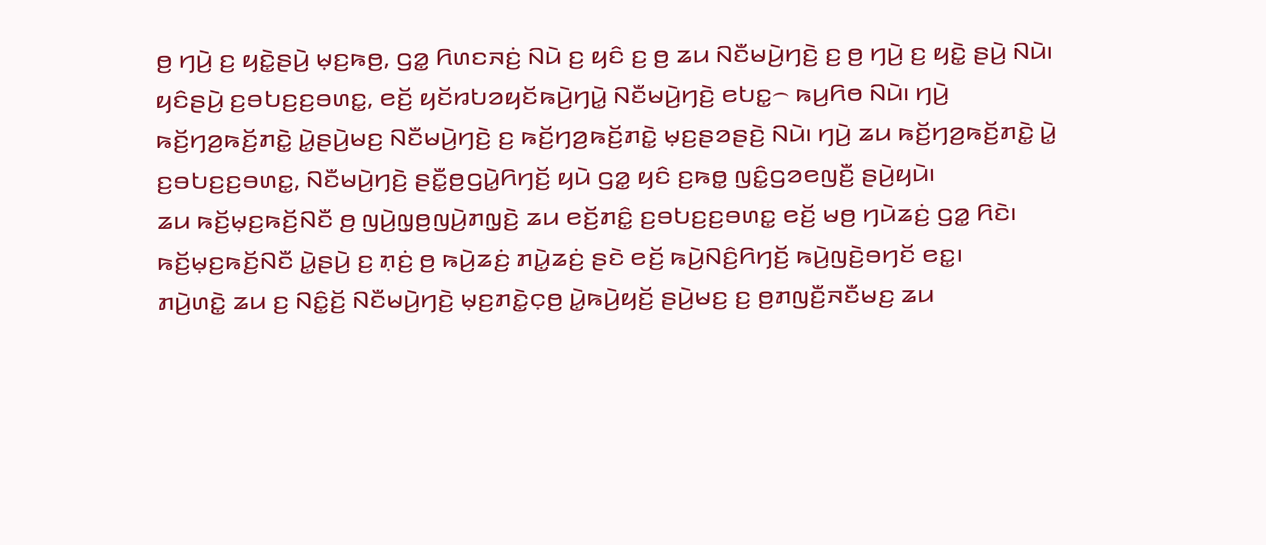ꤥ꤬ ꤚꤣꤧ꤬ ꤢ꤬ ꤟꤢꤧ꤭ꤔꤣꤧ꤬ ꤗ꤫ꤢ꤬ꤒꤥ꤬, ꤞꤤ꤭ ꤖꤛꤢꤏꤢꤦ꤬ ꤡꤣꤧ ꤢ꤬ ꤟꤢꤨ ꤢ꤬ ꤥ꤬ ꤘꤣ ꤡꤢꤪꤗꤣꤧ꤬ꤚꤢꤧ꤬ ꤢ꤬ ꤥ꤬ ꤚꤣꤧ꤬ ꤢ꤬ ꤟꤢꤧ꤭ ꤔꤣꤧ꤬ ꤡꤣꤧ꤯ ꤟꤢꤨꤔꤣꤧ꤬ ꤢ꤬ꤋꤝꤢ꤬ꤢ꤬ꤋꤛꤢ꤭, ꤕꤢꤩ꤬ ꤟꤢꤩꤙꤝꤤꤟꤢꤩꤒꤣꤧ꤬ꤚꤣꤧ꤭ ꤡꤢꤪꤗꤣꤧ꤬ꤚꤢꤧ꤬ ꤕꤝꤢ꤭꤮ ꤒꤣ꤬ꤖꤥ ꤡꤣꤧ꤯ ꤚꤣꤧ꤬ ꤒꤢꤩ꤬ꤚꤤ꤬ꤒꤢꤩ꤬ꤊꤢꤧ꤭ ꤣꤧ꤭ꤔꤣꤧ꤬ꤗꤢ꤬ ꤡꤢꤪꤗꤣꤧ꤬ꤚꤢꤧ꤬ ꤢ꤬ ꤒꤢꤩ꤬ꤚꤤ꤬ꤒꤢꤩ꤬ꤊꤢꤧ꤭ ꤗ꤫ꤢ꤬ꤔꤤꤔꤢꤧ꤬ ꤡꤣꤧ꤯ ꤚꤣꤧ꤬ ꤘꤣ ꤒꤢꤩ꤬ꤚꤤ꤬ꤒꤢꤩ꤬ꤊꤢꤧ꤭ ꤣꤧ꤭ ꤢ꤬ꤋꤝꤢ꤬ꤢ꤬ꤋꤛꤢ꤭, ꤡꤢꤪꤗꤣꤧ꤬ꤚꤢꤧ꤬ ꤔꤢꤪ꤭ꤥ꤬ꤞꤣꤧ꤭ꤖꤚꤢꤩ꤬ ꤟꤣꤧ ꤞꤤ꤭ ꤟꤢꤨ ꤢ꤬ꤒꤥ꤭ ꤜꤢꤨ꤭ꤞꤤꤕꤜꤢꤪ꤬ ꤔꤣꤧ꤬ꤟꤣꤧ꤯
ꤘꤣ ꤒꤢꤩ꤬ꤗ꤫ꤢ꤬ꤒꤢꤩ꤬ꤡꤢꤪ ꤥ꤬ ꤜꤣꤧ꤬ꤜ꤫ꤥ꤬ꤜꤣꤧ꤬ꤊꤜ꤫ꤢꤧ꤬ ꤘꤣ ꤕꤢꤩ꤬ꤊꤢꤨ꤭ ꤢ꤬ꤋꤝꤢ꤬ꤢ꤬ꤋꤛꤢ꤭ ꤕꤢꤩ꤬ ꤗꤥ꤬ ꤚꤣꤧꤘꤢꤦ꤬ ꤞꤤ꤭ ꤖꤢꤧ꤯ ꤒꤢꤩ꤬ꤗ꤫ꤢ꤬ꤒꤢꤩ꤬ꤡꤢꤪ ꤣꤧ꤭ꤔꤣꤧ꤬ ꤢ꤬ ꤊ꤫ꤢꤦ꤬ ꤥ꤬ ꤒꤣꤧ꤬ꤘꤢꤦ꤬ ꤊꤣꤧ꤭ꤘꤢꤦ꤬ ꤔꤢꤧ ꤕꤢꤩ꤬ ꤒꤣꤧ꤬ꤡꤢꤨ꤬ꤖꤚꤢꤩ꤬ ꤒꤣꤧ꤬ꤜꤢꤧ꤬ꤋꤚꤢꤩ ꤕꤢ꤭꤯
ꤊꤣꤧ꤬ꤛꤢꤧ꤭ ꤘꤣ ꤢ꤬ ꤡꤢꤨ꤭ꤢꤩ꤬ ꤡꤢꤪꤗꤣꤧ꤬ꤚꤢꤧ꤬ ꤗ꤫ꤢ꤬ꤊꤢꤧ꤭ꤍ꤫ꤥ꤬ ꤣꤧ꤭ꤒꤣꤧ꤬ꤟꤢꤩ꤬ ꤔꤣꤧ꤬ꤗꤢ꤬ ꤢ꤬ ꤥ꤬ꤊꤜꤢꤪ꤬ꤏꤢꤪꤗꤢ꤬ ꤘꤣ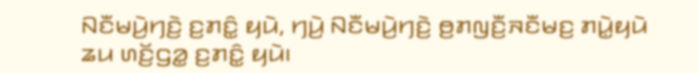ꤡꤢꤪꤗꤣꤧ꤬ꤚꤢꤧ꤬ ꤢ꤬ꤊꤢꤨ꤭ ꤟꤣꤧ, ꤚꤣꤧ꤬ ꤡꤢꤪꤗꤣꤧ꤬ꤚꤢꤧ꤬ ꤥ꤬ꤊꤜꤢꤪ꤬ꤏꤢꤪꤗꤢ꤬ ꤊꤣꤧ꤭ꤟꤣꤧ ꤘꤣ ꤛꤢꤩ꤬ꤞꤤ꤭ ꤢ꤬ꤊꤢꤨ꤭ ꤟꤣꤧ꤯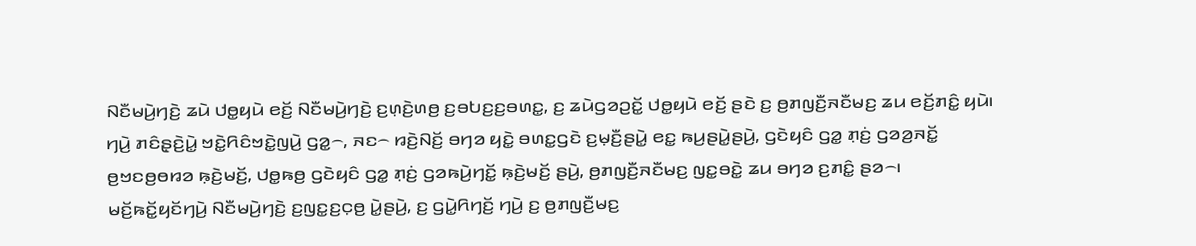ꤡꤢꤪꤗꤣꤧ꤬ꤚꤢꤧ꤬ ꤘꤣꤧ ꤓꤥ꤭ꤟꤣꤧ ꤕꤢꤩ꤬ ꤡꤢꤪꤗꤣꤧ꤬ꤚꤢꤧ꤬ ꤢ꤬ꤛ꤫ꤢꤧ꤬ꤛꤥ꤬ ꤢ꤬ꤋꤝꤢ꤬ꤢ꤬ꤋꤛꤢ꤭, ꤢ꤬ ꤘꤣꤧꤞꤤꤑꤢꤩ꤭ ꤓꤥ꤭ꤟꤣꤧ ꤕꤢꤩ꤬ ꤔꤢꤧ ꤢ꤬ ꤥ꤬ꤊꤜꤢꤪ꤬ꤏꤢꤪꤗꤢ꤬ ꤘꤣ ꤕꤢꤩ꤬ꤊꤢꤨ꤭ ꤟꤣꤧ꤯
ꤚꤣꤧ꤬ ꤊꤢꤨꤔ꤫ꤢꤧ꤬ꤣꤧ꤭ ꤠꤢꤧ꤭ꤖꤢꤨꤠꤢꤧ꤭ꤜꤣꤧ꤬ ꤞꤤ꤭꤮, ꤏꤢ꤮ ꤙꤢꤧ꤬ꤡꤢꤩ꤬ ꤋꤚꤤ ꤟꤢꤧ꤭ ꤋꤛꤢ꤭ꤞꤢꤧ ꤢ꤬ꤗ꤫ꤢꤪ꤬ꤔꤣꤧ꤭ ꤕꤢ꤭ ꤒꤣ꤬ꤔꤣꤧ꤭ꤔꤣꤧ꤬, ꤞꤢꤧꤟꤢꤨ ꤞꤤ꤭ ꤊ꤫ꤢꤦ꤬ ꤞꤤꤤ꤬ꤏꤢꤩ꤭ ꤥ꤬ꤠꤢꤥ꤬ꤥꤙꤤ ꤒ꤫ꤢꤧ꤬ꤗꤢꤩ꤬, ꤓꤥ꤭ꤒꤥ꤬ ꤞꤢꤧꤟꤢꤨ ꤞꤤ꤭ ꤊ꤫ꤢꤦ꤬ ꤞꤤꤒꤣꤧ꤬ꤚꤢꤩ꤭ ꤒ꤫ꤢꤧ꤬ꤗꤢꤩ꤬ ꤔꤣꤧ꤬, ꤥ꤬ꤊꤜꤢꤪ꤬ꤏꤢꤪꤗꤢ꤬ ꤜꤢ꤭ꤋꤢꤧ꤭ ꤘꤣ ꤋꤚꤤ ꤢ꤬ꤊꤢꤨ꤭ ꤔꤤ꤮꤯
ꤗꤢꤩ꤬ꤒꤢꤩ꤭ꤟꤢꤩꤚꤣꤧ꤬ ꤡꤢꤪꤗꤣꤧ꤬ꤚꤢꤧ꤬ ꤢ꤬ꤜꤢ꤭ꤢ꤬ꤍ꤫ꤥ꤬ ꤣꤧ꤭ꤔꤣꤧ꤬, ꤢ꤬ ꤞꤣꤧ꤭ꤖꤚꤢꤩ꤬ ꤚꤣꤧ꤬ ꤢ꤬ ꤥ꤬ꤊꤜꤢꤪ꤬ꤗꤢ꤬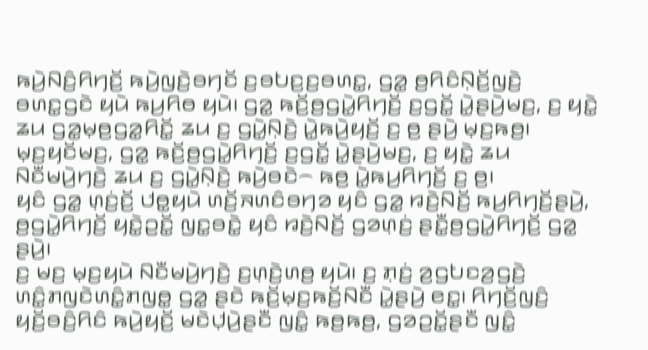ꤒꤣꤧ꤬ꤡꤢꤨ꤬ꤖꤚꤢꤩ꤬ ꤒꤣꤧ꤬ꤜꤢꤧ꤬ꤋꤚꤢꤩ ꤢ꤬ꤋꤝꤢ꤬ꤢ꤬ꤋꤛꤢ꤭, ꤞꤤ꤭ ꤥ꤬ꤖꤢꤨꤡ꤫ꤢꤩ꤬ꤜꤢꤧ꤬ ꤋꤛꤢ꤭ꤞꤢꤧ ꤟꤣꤧ ꤒꤣ꤬ꤖꤥ ꤟꤣꤧ꤯ ꤞꤤ꤭ ꤒꤢꤩ꤬ꤥ꤬ꤞꤣꤧ꤭ꤖꤚꤢꤩ꤬ ꤢ꤬ꤞꤢꤩ꤭ ꤣꤧ꤭ꤔꤣꤧ꤬ꤗꤢ꤬, ꤢ꤬ ꤟꤢꤧ꤭ ꤘꤣ ꤞꤤ꤭ꤗ꤫ꤥ꤬ꤞꤤ꤭ꤖꤢꤩ꤭ ꤘꤣ ꤢ꤬ ꤞꤣꤧ꤭ꤡ꤫ꤢꤧ꤬ ꤣꤧ꤭ꤒꤣꤧ꤬ꤟꤢꤩ꤬ ꤢ꤬ ꤥ꤬ ꤔꤣꤧ꤬ ꤗ꤫ꤢ꤬ꤒꤥ꤬꤯ ꤗ꤫ꤢ꤬ꤟꤢꤩꤗꤢ꤬, ꤞꤤ꤭ ꤒꤢꤩ꤬ꤥ꤬ꤞꤣꤧ꤭ꤖꤚꤢꤩ꤬ ꤢ꤬ꤞꤢꤩ꤭ ꤣꤧ꤭ꤔꤣꤧ꤬ꤗꤢ꤬, ꤢ꤬ ꤟꤢꤧ꤭ ꤘꤣ ꤡꤢꤪꤗꤣꤧ꤬ꤚꤢꤧ꤬ ꤘꤣ ꤢ꤬ ꤞꤣꤧ꤭ꤡ꤫ꤢꤧ꤬ ꤒꤣꤧ꤬ꤋꤢꤧ꤮ ꤒꤥ꤬ ꤣꤧ꤭ꤒꤣ꤬ꤖꤚꤢꤩ꤬ ꤢ꤬ ꤥ꤬꤯
ꤟꤢꤨ ꤞꤤ꤭ ꤛ꤫ꤢꤦ꤬ꤢꤩ꤬ ꤓꤥ꤭ꤟꤣꤧ ꤛꤢꤩ꤬ꤏꤛꤢꤨꤋꤚꤤ ꤟꤢꤨ ꤞꤤ꤭ ꤙꤢꤧ꤬ꤡꤢꤩ꤬ ꤒꤣ꤬ꤖꤚꤢꤩ꤬ꤔꤣꤧ꤬, ꤥ꤬ꤞꤣꤧ꤭ꤖꤚꤢꤩ꤬ ꤟꤢꤧ꤭ꤑꤢꤩ꤭ ꤜꤢ꤭ꤋꤢꤧ꤭ ꤟꤢꤨ ꤙꤢꤧ꤬ꤡꤢꤩ꤬ ꤞꤤꤛ꤫ꤢꤦ꤬ ꤔꤢꤪ꤭ꤥ꤬ꤞꤣꤧ꤭ꤖꤚꤢꤩ꤬ ꤞꤤ꤭ ꤔꤣꤧ꤬꤯
ꤢ꤬ ꤗꤢ꤬ ꤗ꤫ꤢ꤬ꤟꤣꤧ ꤡꤢꤪꤗꤣꤧ꤬ꤚꤢꤧ꤬ ꤢ꤬ꤛ꤫ꤢꤧ꤬ꤛꤥ꤬ ꤟꤣꤧ꤯ ꤢ꤬ ꤊ꤫ꤢꤦ꤬ ꤤ꤬ꤞꤝꤢꤤ꤬ꤞꤢꤧ꤬ ꤛꤢꤨ꤭ꤊꤜꤢꤧꤛꤢꤨ꤭ꤊꤜꤥ꤭ ꤞꤤ꤭ ꤔꤢꤧ ꤒꤢꤩ꤬ꤗ꤫ꤢ꤬ꤒꤢꤩ꤬ꤡꤢꤪ ꤣꤧ꤭ꤔꤣꤧ꤬ ꤕꤢ꤭꤯ ꤖꤚꤢꤩ꤬ꤜꤢꤨ꤬ ꤟꤢꤩ꤬ꤋꤢꤨ꤬ꤖꤢꤨ ꤒꤣꤧ꤬ꤟꤢꤩ꤬ ꤗꤢꤧꤓ꤫ꤣꤧ꤬ꤔꤢꤪ ꤜꤢꤨ꤭ ꤒꤥ꤬ꤒꤥ꤬, ꤞꤤꤑꤢꤩ꤭ꤔꤢꤪ ꤜꤢꤨ꤭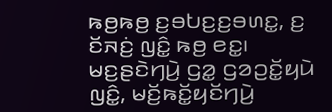ꤒꤥ꤬ꤒꤥ꤬ ꤢ꤬ꤋꤝꤢ꤬ꤢ꤬ꤋꤛꤢ꤭, ꤢ꤬ ꤢꤩꤏꤢꤦ꤬ ꤜꤢꤨ꤭ ꤒꤥ꤬ ꤕꤢ꤭꤯ ꤗꤢ꤬ꤔꤢꤧꤚꤣꤧ꤬ ꤞꤤ꤭ ꤞꤤꤑꤢꤩ꤭ꤟꤣꤧ ꤜꤢꤨ꤭, ꤗꤢꤩ꤬ꤒꤢꤩ꤭ꤟꤢꤩꤚꤣꤧ꤬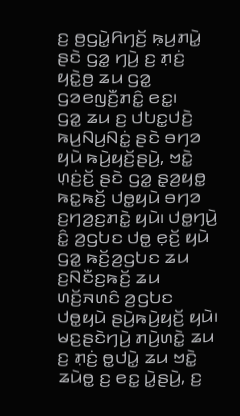ꤢ꤬ ꤥ꤬ꤞꤣꤧ꤭ꤖꤚꤢꤩ꤬ ꤒ꤫ꤣ꤬ꤊꤣꤧ꤭ ꤔꤢꤧ ꤞꤤ꤭ ꤚꤣꤧ꤬ ꤢ꤬ ꤊ꤫ꤢꤦ꤬ ꤟꤢꤧ꤭ꤥ꤬ ꤘꤣ ꤞꤤ꤭ ꤞꤤꤕꤜꤢꤪ꤬ꤊꤢꤨ꤭ ꤕꤢ꤭꤯
ꤞꤤ꤭ ꤘꤣ ꤢ꤬ ꤓꤝꤢ꤭ꤓꤢꤧ꤬ ꤒꤣ꤬ꤡꤣ꤬ꤡꤢꤦ꤭ ꤔꤢꤧ ꤋꤚꤤ ꤟꤣꤧ ꤒꤣꤧ꤬ꤟꤢꤩ꤬ꤔꤣꤧ꤬, ꤠꤢꤧ꤭ ꤛ꤫ꤢꤦ꤬ꤢꤩ꤬ ꤔꤢꤧ ꤞꤤ꤭ ꤔ꤫ꤤ꤬ꤟꤥ꤭ ꤒꤢ꤭ꤒꤢꤩ꤬ ꤓꤥ꤭ꤟꤣꤧ ꤋꤚꤤ ꤢ꤬ꤚꤤ꤬ꤢ꤬ꤊꤢꤧ꤭ ꤟꤣꤧ꤯ ꤓꤥ꤭ꤚꤣꤧ꤬ ꤢꤨ꤭ ꤤ꤬ꤞꤝꤢ ꤓꤥ꤭ ꤕ꤫ꤢꤩ꤬ ꤟꤣꤧ ꤞꤤ꤭ ꤒꤢꤩ꤬ꤤ꤬ꤞꤝꤢ ꤘꤣ ꤢ꤬ꤡꤢꤪꤢ꤬ꤒꤢꤩ꤬ ꤘꤣ ꤛꤢꤩ꤬ꤏꤛꤢꤨ ꤤ꤬ꤞꤝꤢ ꤓꤥ꤭ꤟꤣꤧ ꤔꤣꤧ꤬ꤒꤣꤧ꤬ꤟꤢꤩ꤬ ꤟꤣꤧ꤯
ꤗꤢ꤬ꤔꤢꤧꤚꤣꤧ꤬ ꤊꤣꤧ꤬ꤛꤢꤧ꤭ ꤘꤣ ꤢ꤬ ꤊ꤫ꤢꤦ꤬ ꤥ꤭ꤓꤣꤧ꤭ ꤘꤣ ꤠꤢꤧ꤭ ꤘꤣꤧꤥ꤭ ꤢ꤬ ꤕꤢ꤭ ꤣꤧ꤭ꤔꤣꤧ꤬, ꤢ꤬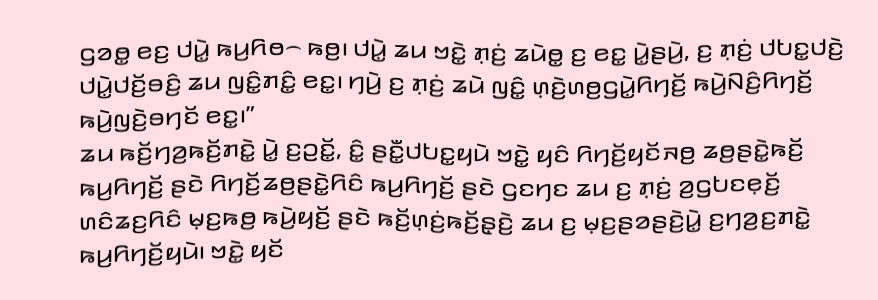ꤞꤤꤥ꤭ ꤕꤢ꤬ ꤓꤣꤧ꤭ ꤒꤣ꤬ꤖꤥ꤮ ꤒꤥ꤬꤯ ꤓꤣꤧ꤭ ꤘꤣ ꤠꤢꤧ꤭ ꤊ꤫ꤢꤦ꤬ ꤘꤣꤧꤥ꤭ ꤢ꤬ ꤕꤢ꤭ ꤣꤧ꤭ꤔꤣꤧ꤬, ꤢ꤬ ꤊ꤫ꤢꤦ꤬ ꤓꤝꤢ꤭ꤓꤢꤧ꤬ ꤓꤣꤧ꤭ꤓꤢꤩ꤬ꤋꤢꤨ꤬ ꤘꤣ ꤜꤢꤨ꤭ꤊꤢꤨ꤭ ꤕꤢ꤭꤯ ꤚꤣꤧ꤬ ꤢ꤬ ꤊ꤫ꤢꤦ꤬ ꤘꤣꤧ ꤜꤢꤨ꤭ ꤛ꤫ꤢꤧ꤬ꤛꤥ꤬ꤞꤣꤧ꤭ꤖꤚꤢꤩ꤬ ꤒꤣꤧ꤬ꤡꤢꤨ꤬ꤖꤚꤢꤩ꤬ ꤒꤣꤧ꤬ꤜꤢꤧ꤬ꤋꤚꤢꤩ ꤕꤢ꤭꤯”
ꤘꤣ ꤒꤢꤩ꤬ꤚꤤ꤬ꤒꤢꤩ꤬ꤊꤢꤧ꤭ ꤣꤧ꤭ ꤢ꤬ꤑꤢꤩ꤭, ꤢꤨ꤭ ꤔꤢꤪ꤭ꤓꤝꤢ꤭ꤟꤣꤧ ꤠꤢꤧ꤭ ꤟꤢꤨ ꤖꤚꤢꤩ꤬ꤟꤢꤩꤏꤥ꤬ ꤘꤥ꤬ꤔꤢꤧ꤭ꤒꤢꤩ꤬ ꤒꤣ꤬ꤖꤚꤢꤩ꤬ ꤔꤢꤧ ꤖꤚꤢꤩ꤬ꤘꤥ꤬ꤔꤢꤧ꤭ꤖꤢꤨ ꤒꤣ꤬ꤖꤚꤢꤩ꤬ ꤔꤢꤧ ꤞꤢꤚꤢ ꤘꤣ ꤢ꤬ ꤊ꤫ꤢꤦ꤬ ꤤ꤬ꤞꤝꤢꤕ꤫ꤢꤩ꤬ ꤛꤢꤨꤘꤢ꤬ꤖꤢꤨ ꤗ꤫ꤢ꤬ꤒꤥ꤬ ꤒꤣꤧ꤬ꤟꤢꤩ꤬ ꤔꤢꤧ ꤒꤢꤩ꤬ꤛ꤫ꤢꤦ꤬ꤒꤢꤩ꤬ꤔ꤫ꤢꤧ꤬ ꤘꤣ ꤢ꤬ ꤗ꤫ꤢ꤬ꤔꤤꤔꤢꤧ꤬ꤣꤧ꤭ ꤢ꤬ꤚꤤ꤬ꤢ꤬ꤊꤢꤧ꤭ ꤒꤣ꤬ꤖꤚꤢꤩ꤬ꤟꤣꤧ꤯ ꤠꤢꤧ꤭ ꤟꤢꤩ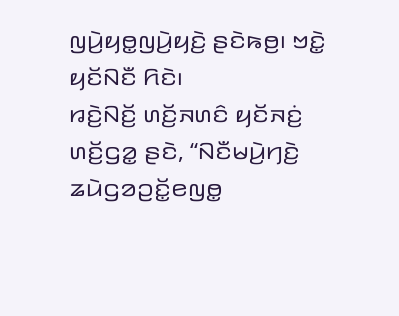ꤜꤣꤧ꤬ꤟꤥ꤭ꤜꤣꤧ꤬ꤟꤢꤧ꤬ ꤔꤢꤧꤒꤥ꤬꤯ ꤠꤢꤧ꤭ ꤟꤢꤩꤡꤢꤪ ꤖꤢꤧ꤯
ꤙꤢꤧ꤬ꤡꤢꤩ꤬ ꤛꤢꤩ꤬ꤏꤛꤢꤨ ꤟꤢꤩꤏꤢꤦ꤬ ꤛꤢꤩ꤬ꤞꤤ꤭ ꤔꤢꤧ, “ꤡꤢꤪꤗꤣꤧ꤬ꤚꤢꤧ꤬ ꤘꤣꤧꤞꤤꤑꤢꤩ꤭ꤕꤜꤥ꤭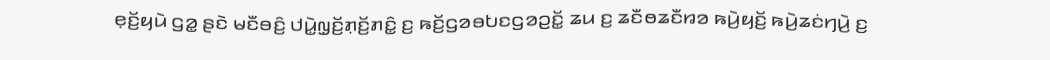ꤕ꤫ꤢꤩ꤬ꤟꤣꤧ ꤞꤤ꤭ ꤔꤢꤧ ꤗꤢꤪꤋꤢꤨ꤬ ꤓꤣꤧ꤭ꤜ꤫ꤢꤩ꤬ꤊ꤫ꤢꤩ꤬ꤊꤢꤨ꤭ ꤢ꤬ ꤒꤢꤩ꤬ꤞꤤꤋꤝꤢꤞꤤꤑꤢꤩ꤭ ꤘꤣ ꤢ꤬ ꤘꤢꤪꤥꤘꤢꤪꤙꤤ ꤒꤣꤧ꤬ꤟꤢꤩ꤬ ꤒꤣꤧ꤬ꤘꤢꤦꤚꤣꤧ꤬ ꤢ꤬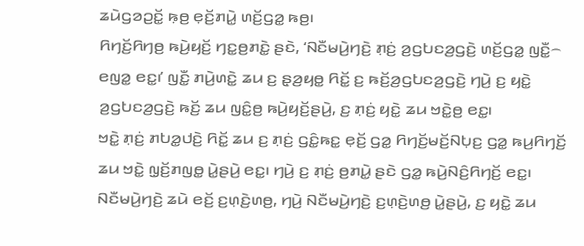ꤘꤣꤧꤞꤤꤑꤢꤩ꤭ ꤒ꤫ꤥ꤬ ꤕ꤫ꤢꤩ꤬ꤊꤣꤧ꤭ ꤛꤢꤩ꤬ꤞꤤ꤭ ꤒꤥ꤬꤯
ꤖꤚꤢꤩ꤬ꤖꤚꤥ꤬ ꤒꤣꤧ꤬ꤟꤢꤩ꤬ ꤚꤢ꤭ꤥ꤬ꤊꤢꤧ꤭ ꤔꤢꤧ, ‘ꤡꤢꤪꤗꤣꤧ꤬ꤚꤢꤧ꤬ ꤊ꤫ꤢꤦ꤬ ꤤ꤬ꤞꤝꤢꤤ꤬ꤞꤢꤧ꤬ ꤛꤢꤩ꤬ꤞꤤ꤭ ꤜꤢꤪ꤭꤮ ꤕꤜꤤ꤭ ꤕꤢ꤭꤯’ ꤜꤢꤪ꤭ ꤊꤣꤧ꤬ꤛꤢꤧ꤭ ꤘꤣ ꤢ꤬ ꤔ꤫ꤤ꤬ꤟꤥ꤭ ꤖꤢꤩ꤭ ꤢ꤬ ꤒꤢꤩ꤬ꤤ꤬ꤞꤝꤢꤤ꤬ꤞꤢꤧ꤬ ꤚꤣꤧ꤬ ꤢ꤬ ꤟꤢꤧ꤭ ꤤ꤬ꤞꤝꤢꤤ꤬ꤞꤢꤧ꤬ ꤒꤢꤩ꤬ ꤘꤣ ꤜꤢꤨ꤭ꤥ꤬ ꤒꤣꤧ꤬ꤟꤢꤩ꤬ꤔꤣꤧ꤬, ꤢ꤬ ꤊ꤫ꤢꤦ꤬ ꤟꤢꤧ꤭ ꤘꤣ ꤠꤢꤧ꤭ꤥ꤬ ꤕꤢ꤭꤯
ꤠꤢꤧ꤭ ꤊ꤫ꤢꤦ꤬ ꤊꤝꤤ꤭ꤓꤢꤧ꤬ ꤖꤢꤩ꤭ ꤘꤣ ꤢ꤬ ꤊ꤫ꤢꤦ꤬ ꤞꤢꤨ꤭ꤒꤢ꤭ ꤕ꤫ꤢꤩ꤬ ꤞꤤ꤭ ꤖꤚꤢꤩ꤬ꤗꤢꤩ꤬ꤡꤝ꤫ꤢ꤬ ꤞꤤ꤭ ꤒꤣ꤬ꤖꤚꤢꤩ꤬ ꤘꤣ ꤠꤢꤧ꤭ ꤜ꤫ꤢꤩ꤬ꤊꤜꤥ꤭ ꤣꤧ꤭ꤔꤣꤧ꤬ ꤕꤢ꤭꤯ ꤚꤣꤧ꤬ ꤢ꤬ ꤊ꤫ꤢꤦ꤬ ꤥ꤬ꤊꤣꤧ꤭ ꤔꤢꤧ ꤞꤤ꤭ ꤒꤣꤧ꤬ꤡꤢꤨ꤬ꤖꤚꤢꤩ꤬ ꤕꤢ꤭꤯
ꤡꤢꤪꤗꤣꤧ꤬ꤚꤢꤧ꤬ ꤘꤣꤧ ꤕꤢꤩ꤬ ꤢ꤬ꤛ꤫ꤢꤧ꤬ꤛꤥ꤬, ꤚꤣꤧ꤬ ꤡꤢꤪꤗꤣꤧ꤬ꤚꤢꤧ꤬ ꤢ꤬ꤛ꤫ꤢꤧ꤬ꤛꤥ꤬ ꤣꤧ꤭ꤔꤣꤧ꤬, ꤢ꤬ ꤟꤢꤧ꤭ ꤘꤣ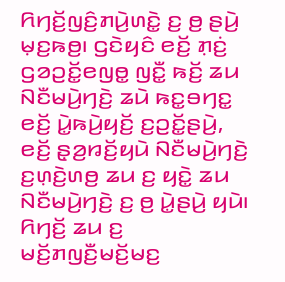ꤖꤚꤢꤩ꤬ꤜꤢꤨ꤬ꤊꤣꤧ꤬ꤛꤢꤧ꤭ ꤢ꤬ ꤥ꤬ ꤔꤣꤧ꤬ ꤗ꤫ꤢ꤬ꤒꤥ꤬꤯ ꤞꤢꤧꤟꤢꤨ ꤕꤢꤩ꤬ ꤊ꤫ꤢꤦ꤬ ꤞꤤꤑꤢꤩ꤭ꤕꤜꤥ꤭ ꤜꤢꤪ꤭ ꤒꤢꤩ꤬ ꤘꤣ ꤡꤢꤪꤗꤣꤧ꤬ꤚꤢꤧ꤬ ꤘꤣꤧ ꤒꤢ꤭ꤋꤚꤢ꤭ ꤕꤢꤩ꤬ ꤣꤧ꤭ꤒꤣꤧ꤬ꤟꤢꤩ꤬ ꤢ꤬ꤑꤢꤩ꤭ꤔꤣꤧ꤬, ꤕꤢꤩ꤬ ꤔ꤫ꤤ꤬ꤙꤢꤩ꤬ꤟꤣꤧ ꤡꤢꤪꤗꤣꤧ꤬ꤚꤢꤧ꤬ ꤢ꤬ꤛ꤫ꤢꤧ꤬ꤛꤥ꤬ ꤘꤣ ꤢ꤬ ꤟꤢꤧ꤭ ꤘꤣ ꤡꤢꤪꤗꤣꤧ꤬ꤚꤢꤧ꤬ ꤢ꤬ ꤥ꤬ ꤣꤧ꤭ꤔꤣꤧ꤬ ꤟꤣꤧ꤯
ꤖꤚꤢꤩ꤬ ꤘꤣ ꤢ꤬ ꤗꤢꤩ꤬ꤊꤜꤢꤪ꤬ꤗꤢꤩ꤬ꤗꤢ꤬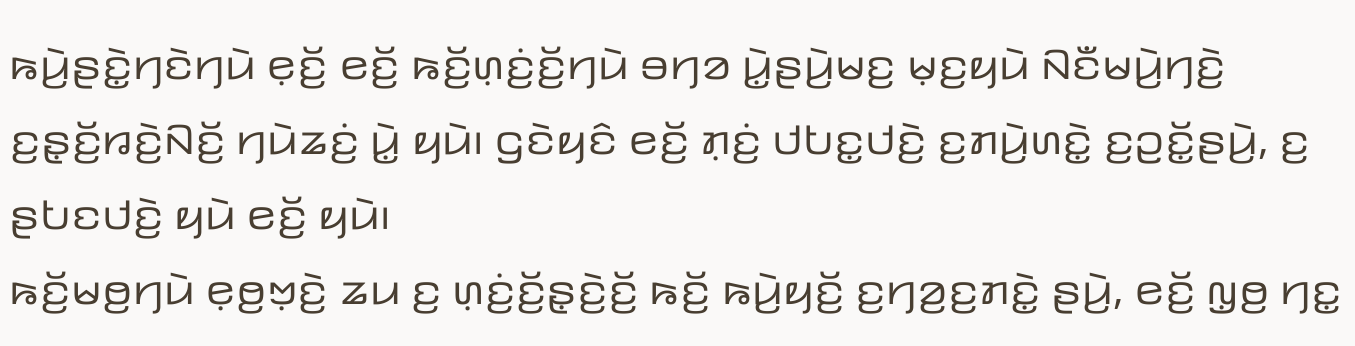ꤒꤣꤧ꤬ꤔꤢꤧ꤭ꤚꤢꤧꤚꤣꤧ ꤕ꤫ꤢꤩ꤬ ꤕꤢꤩ꤬ ꤒꤢꤩ꤬ꤛ꤫ꤢꤦ꤬ꤢꤩ꤬ꤚꤣꤧ ꤋꤚꤤ ꤣꤧ꤭ꤔꤣꤧ꤬ꤗꤢ꤬ ꤗ꤫ꤢ꤬ꤟꤣꤧ ꤡꤢꤪꤗꤣꤧ꤬ꤚꤢꤧ꤬ ꤢ꤬ꤔ꤫ꤢꤩ꤬ꤙꤢꤧ꤬ꤡꤢꤩ꤬ ꤚꤣꤧꤘꤢꤦ꤬ ꤣꤧ꤭ ꤟꤣꤧ꤯ ꤞꤢꤧꤟꤢꤨ ꤕꤢꤩ꤬ ꤊ꤫ꤢꤦ꤬ ꤓꤝꤢ꤭ꤓꤢꤧ꤬ ꤢ꤬ꤊꤣꤧ꤬ꤛꤢꤧ꤭ ꤢ꤬ꤑꤢꤩ꤭ꤔꤣꤧ꤬, ꤢ꤬ ꤔꤝꤢꤓꤢꤧ꤬ ꤟꤣꤧ ꤕꤢꤩ꤬ ꤟꤣꤧ꤯
ꤒꤢꤩ꤬ꤗꤥ꤬ꤚꤣꤧ ꤕ꤫ꤥ꤬ꤠ꤫ꤢꤧ꤬ ꤘꤣ ꤢ꤬ ꤛ꤫ꤢꤦ꤬ꤢꤩ꤬ꤔ꤫ꤢꤧ꤬ꤢꤩ꤬ ꤒꤢꤩ꤬ ꤒꤣꤧ꤬ꤟꤢꤩ꤬ ꤢ꤬ꤚꤤ꤬ꤢ꤬ꤊꤢꤧ꤭ ꤔꤣꤧ꤬, ꤕꤢꤩ꤬ ꤜ꤫ꤥ꤬ ꤚꤢ꤭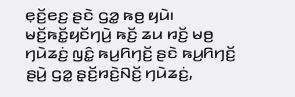ꤕ꤫ꤢꤩ꤬ꤕꤢ꤬ ꤔꤢꤧ ꤞꤤ꤭ ꤒꤥ꤬ ꤟꤣꤧ꤯ ꤗꤢꤩ꤬ꤒꤢꤩ꤭ꤟꤢꤩꤚꤣꤧ꤬ ꤒꤢꤩ꤬ ꤘꤣ ꤙꤢꤩ꤬ ꤗꤥ꤬ ꤚꤣꤧꤘꤢꤦ꤬ ꤜꤢꤨ꤭ ꤒꤣ꤬ꤖꤚꤢꤩ꤬ ꤔꤢꤧ ꤒꤣ꤬ꤖꤚꤢꤩ꤬ ꤔꤣꤧ꤬ ꤞꤤ꤭ ꤔ꤫ꤢꤩ꤬ꤙꤢꤧ꤬ꤡꤢꤩ꤬ ꤚꤣꤧꤘꤢꤦ꤬,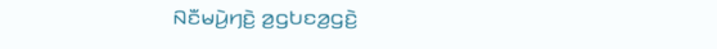ꤡꤢꤪꤗꤣꤧ꤬ꤚꤢꤧ꤬ ꤤ꤬ꤞꤝꤢꤤ꤬ꤞꤢꤧ꤬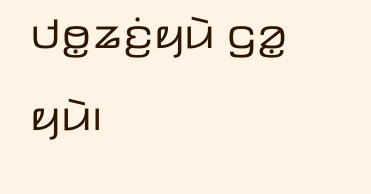ꤓꤥ꤭ꤘꤢꤦ꤬ꤟꤣꤧ ꤞꤤ꤭ ꤟꤣꤧ꤯